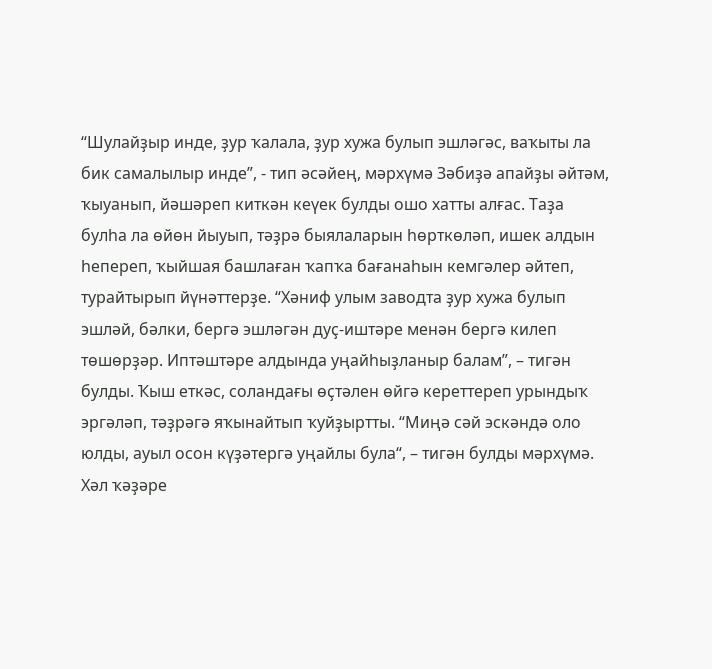“Шулайҙыр инде, ҙур ҡалала, ҙур хужа булып эшләгәс, ваҡыты ла бик самалылыр инде”, - тип әсәйең, мәрхүмә Зәбиҙә апайҙы әйтәм, ҡыуанып, йәшәреп киткән кеүек булды ошо хатты алғас. Таҙа булһа ла өйөн йыуып, тәҙрә быялаларын һөрткөләп, ишек алдын һепереп, ҡыйшая башлаған ҡапҡа бағанаһын кемгәлер әйтеп, турайтырып йүнәттерҙе. “Хәниф улым заводта ҙур хужа булып эшләй, бәлки, бергә эшләгән дуҫ-иштәре менән бергә килеп төшөрҙәр. Иптәштәре алдында уңайһыҙланыр балам”, – тигән булды. Ҡыш еткәс, соландағы өҫтәлен өйгә кереттереп урындыҡ эргәләп, тәҙрәгә яҡынайтып ҡуйҙыртты. “Миңә сәй эскәндә оло юлды, ауыл осон күҙәтергә уңайлы була“, – тигән булды мәрхүмә. Хәл ҡәҙәре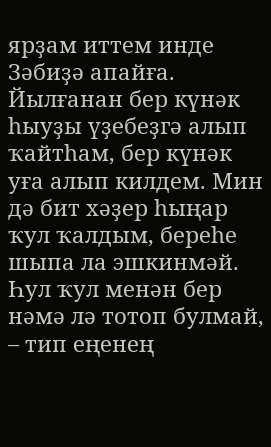ярҙам иттем инде Зәбиҙә апайға. Йылғанан бер күнәк һыуҙы үҙебеҙгә алып ҡайтһам, бер күнәк уға алып килдем. Мин дә бит хәҙер һыңар ҡул ҡалдым, береһе шыпа ла эшкинмәй. Һул ҡул менән бер нәмә лә тотоп булмай, – тип еңенең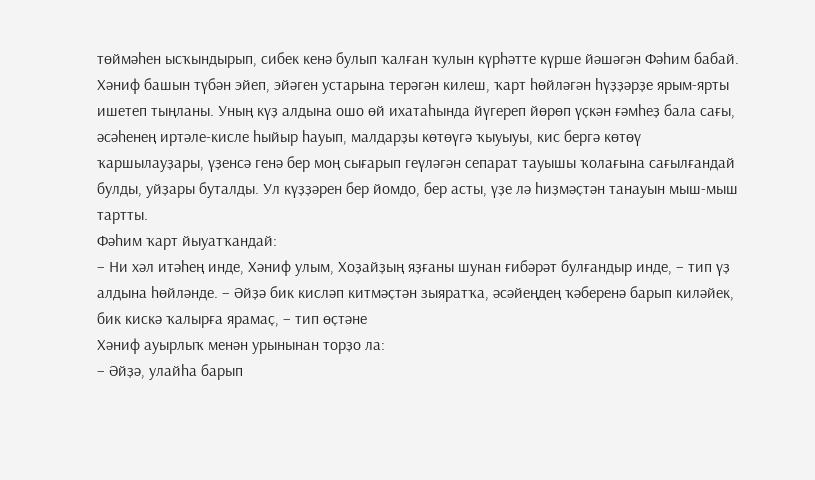төймәһен ысҡындырып, сибек кенә булып ҡалған ҡулын күрһәтте күрше йәшәгән Фәһим бабай.
Хәниф башын түбән эйеп, эйәген устарына терәгән килеш, ҡарт һөйләгән һүҙҙәрҙе ярым-ярты ишетеп тыңланы. Уның күҙ алдына ошо өй ихатаһында йүгереп йөрөп үҫкән ғәмһеҙ бала сағы, әсәһенең иртәле-кисле һыйыр һауып, малдарҙы көтөүгә ҡыуыуы, кис бергә көтөү ҡаршылауҙары, үҙенсә генә бер моң сығарып геүләгән сепарат тауышы ҡолағына сағылғандай булды, уйҙары буталды. Ул күҙҙәрен бер йомдо, бер асты, үҙе лә һиҙмәҫтән танауын мыш-мыш тартты.
Фәһим ҡарт йыуатҡандай:
– Ни хәл итәһең инде, Хәниф улым, Хоҙайҙың яҙғаны шунан ғибәрәт булғандыр инде, – тип үҙ алдына һөйләнде. – Әйҙә бик кисләп китмәҫтән зыяратҡа, әсәйеңдең ҡәберенә барып киләйек, бик кискә ҡалырға ярамаҫ, – тип өҫтәне
Хәниф ауырлыҡ менән урынынан торҙо ла:
– Әйҙә, улайһа барып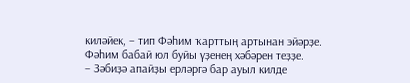киләйек, – тип Фәһим ҡарттың артынан эйәрҙе.
Фәһим бабай юл буйы үҙенең хәбәрен теҙҙе.
– Зәбиҙә апайҙы ерләргә бар ауыл килде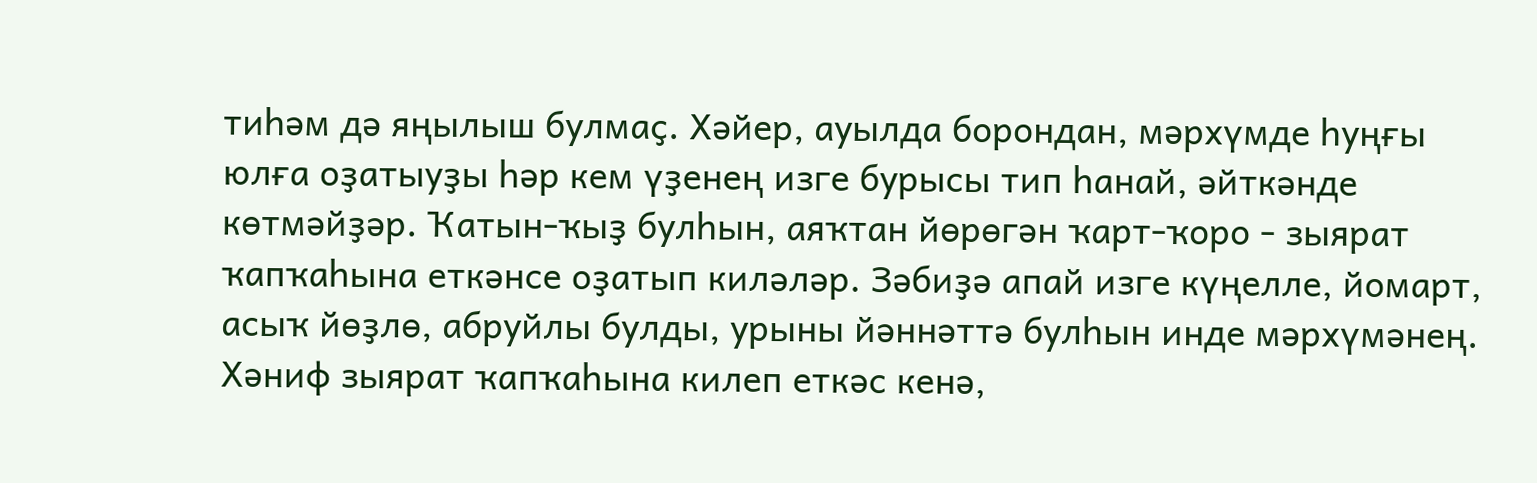тиһәм дә яңылыш булмаҫ. Хәйер, ауылда борондан, мәрхүмде һуңғы юлға оҙатыуҙы һәр кем үҙенең изге бурысы тип һанай, әйткәнде көтмәйҙәр. Ҡатын-ҡыҙ булһын, аяҡтан йөрөгән ҡарт-ҡоро - зыярат ҡапҡаһына еткәнсе оҙатып киләләр. Зәбиҙә апай изге күңелле, йомарт, асыҡ йөҙлө, абруйлы булды, урыны йәннәттә булһын инде мәрхүмәнең.
Хәниф зыярат ҡапҡаһына килеп еткәс кенә,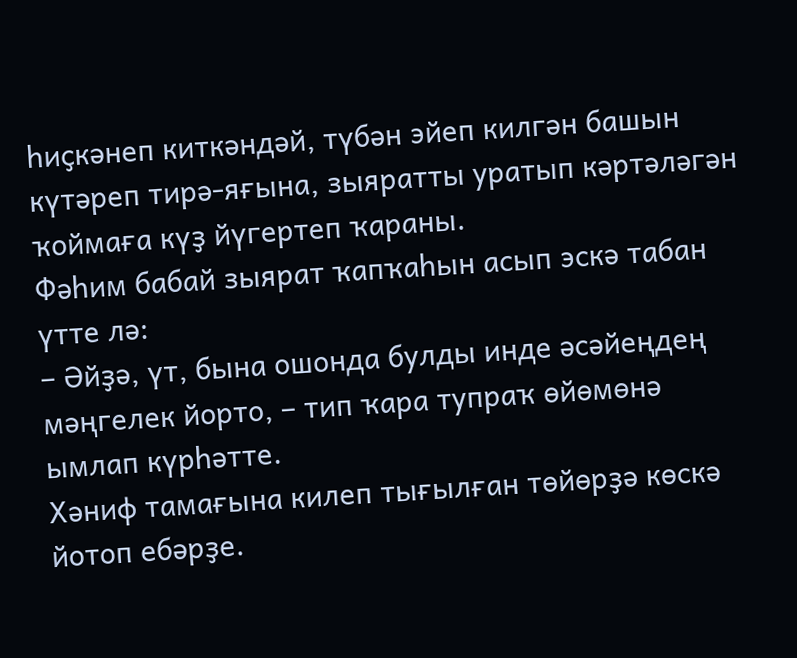һиҫкәнеп киткәндәй, түбән эйеп килгән башын күтәреп тирә-яғына, зыяратты уратып кәртәләгән ҡоймаға күҙ йүгертеп ҡараны.
Фәһим бабай зыярат ҡапҡаһын асып эскә табан үтте лә:
– Әйҙә, үт, бына ошонда булды инде әсәйеңдең мәңгелек йорто, – тип ҡара тупраҡ өйөмөнә ымлап күрһәтте.
Хәниф тамағына килеп тығылған төйөрҙә көскә йотоп ебәрҙе.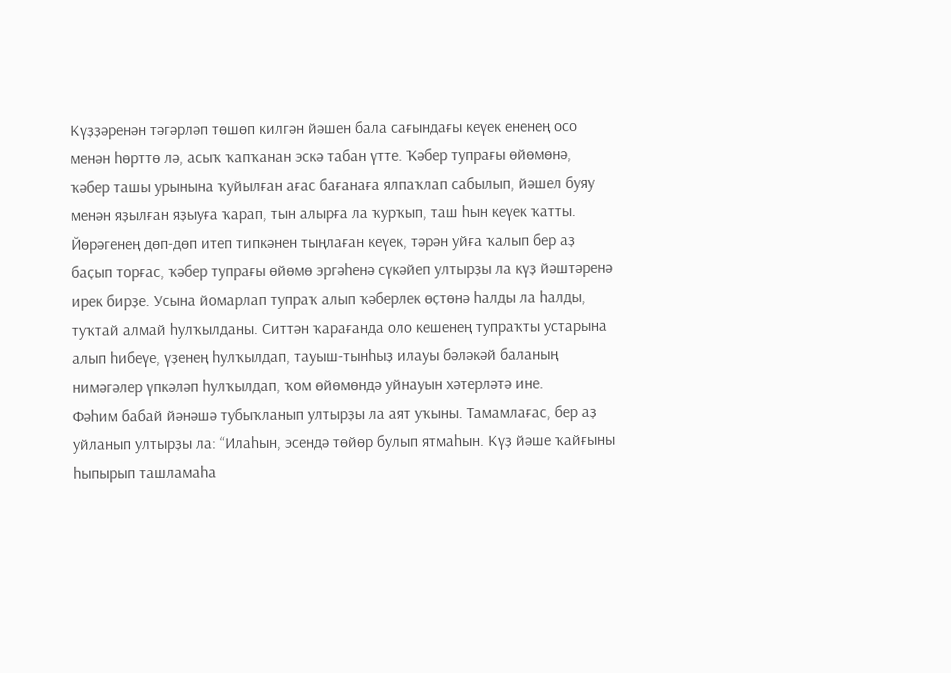Күҙҙәренән тәгәрләп төшөп килгән йәшен бала сағындағы кеүек ененең осо менән һөрттө лә, асыҡ ҡапҡанан эскә табан үтте. Ҡәбер тупрағы өйөмөнә, ҡәбер ташы урынына ҡуйылған ағас бағанаға ялпаҡлап сабылып, йәшел буяу менән яҙылған яҙыуға ҡарап, тын алырға ла ҡурҡып, таш һын кеүек ҡатты.
Йөрәгенең дөп-дөп итеп типкәнен тыңлаған кеүек, тәрән уйға ҡалып бер аҙ баҫып торғас, ҡәбер тупрағы өйөмө эргәһенә сүкәйеп ултырҙы ла күҙ йәштәренә ирек бирҙе. Усына йомарлап тупраҡ алып ҡәберлек өҫтөнә һалды ла һалды, туҡтай алмай һулҡылданы. Ситтән ҡарағанда оло кешенең тупраҡты устарына алып һибеүе, үҙенең һулҡылдап, тауыш-тынһыҙ илауы бәләкәй баланың нимәгәлер үпкәләп һулҡылдап, ҡом өйөмөндә уйнауын хәтерләтә ине.
Фәһим бабай йәнәшә тубыҡланып ултырҙы ла аят уҡыны. Тамамлағас, бер аҙ уйланып ултырҙы ла: “Илаһын, эсендә төйөр булып ятмаһын. Күҙ йәше ҡайғыны һыпырып ташламаһа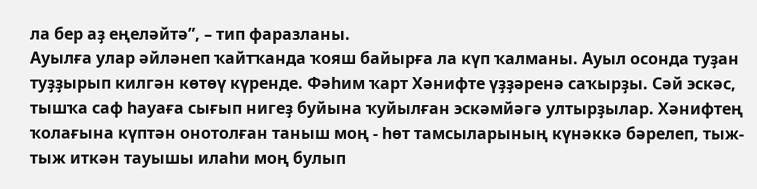ла бер аҙ еңеләйтә”, – тип фаразланы.
Ауылға улар әйләнеп ҡайтҡанда ҡояш байырға ла күп ҡалманы. Ауыл осонда туҙан туҙҙырып килгән көтөү күренде. Фәһим ҡарт Хәнифте үҙҙәренә саҡырҙы. Сәй эскәс, тышҡа саф һауаға сығып нигеҙ буйына ҡуйылған эскәмйәгә ултырҙылар. Хәнифтең ҡолағына күптән онотолған таныш моң - һөт тамсыларының күнәккә бәрелеп, тыж-тыж иткән тауышы илаһи моң булып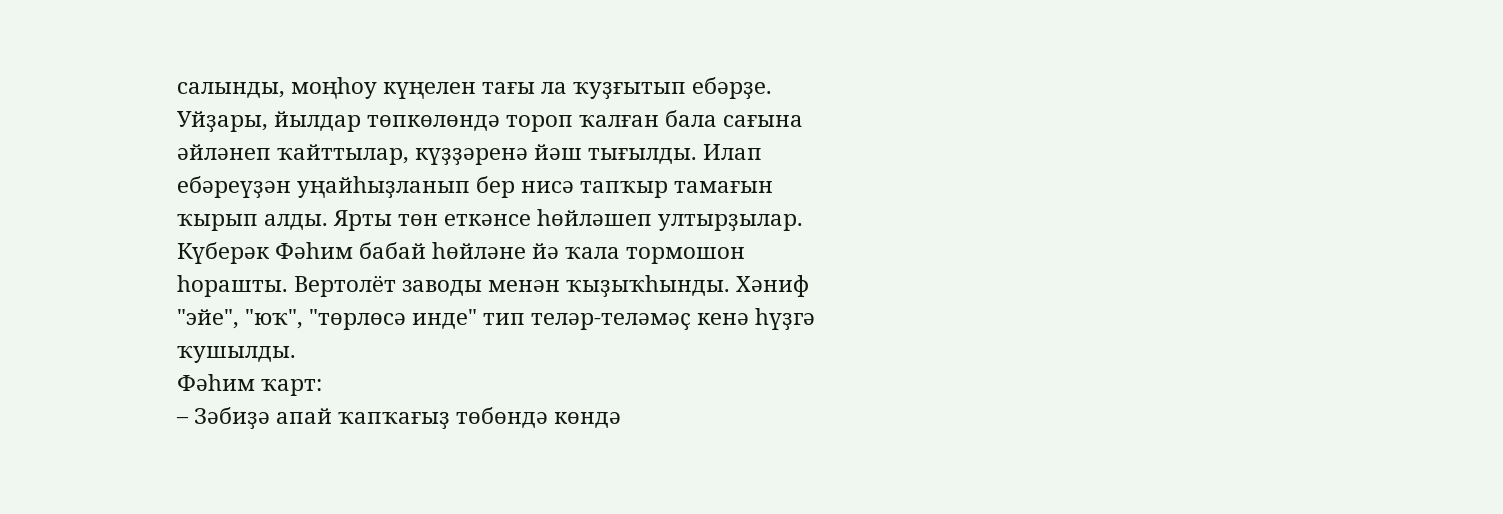салынды, моңһоу күңелен тағы ла ҡуҙғытып ебәрҙе. Уйҙары, йылдар төпкөлөндә тороп ҡалған бала сағына әйләнеп ҡайттылар, күҙҙәренә йәш тығылды. Илап ебәреүҙән уңайһыҙланып бер нисә тапҡыр тамағын ҡырып алды. Ярты төн еткәнсе һөйләшеп ултырҙылар. Күберәк Фәһим бабай һөйләне йә ҡала тормошон һорашты. Вертолёт заводы менән ҡыҙыҡһынды. Хәниф "эйе", "юҡ", "төрлөсә инде" тип теләр-теләмәҫ кенә һүҙгә ҡушылды.
Фәһим ҡарт:
– Зәбиҙә апай ҡапҡағыҙ төбөндә көндә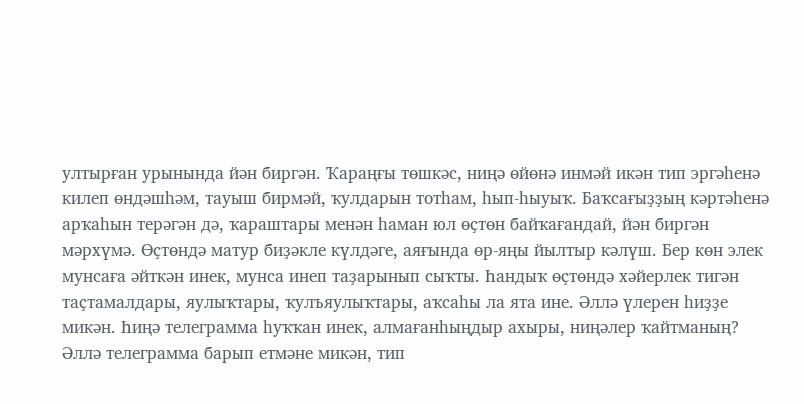ултырған урынында йән биргән. Ҡараңғы төшкәс, ниңә өйөнә инмәй икән тип эргәһенә килеп өндәшһәм, тауыш бирмәй, ҡулдарын тотһам, һып-һыуыҡ. Баҡсағыҙҙың кәртәһенә арҡаһын терәгән дә, ҡараштары менән һаман юл өҫтөн байҡағандай, йән биргән мәрхүмә. Өҫтөндә матур биҙәкле күлдәге, аяғында өр-яңы йылтыр кәлүш. Бер көн элек мунсаға әйткән инек, мунса инеп таҙарынып сыҡты. Һандыҡ өҫтөндә хәйерлек тигән таҫтамалдары, яулыҡтары, ҡулъяулыҡтары, аҡсаһы ла ята ине. Әллә үлерен һиҙҙе микән. Һиңә телеграмма һуҡҡан инек, алмағанһыңдыр ахыры, ниңәлер ҡайтманың? Әллә телеграмма барып етмәне микән, тип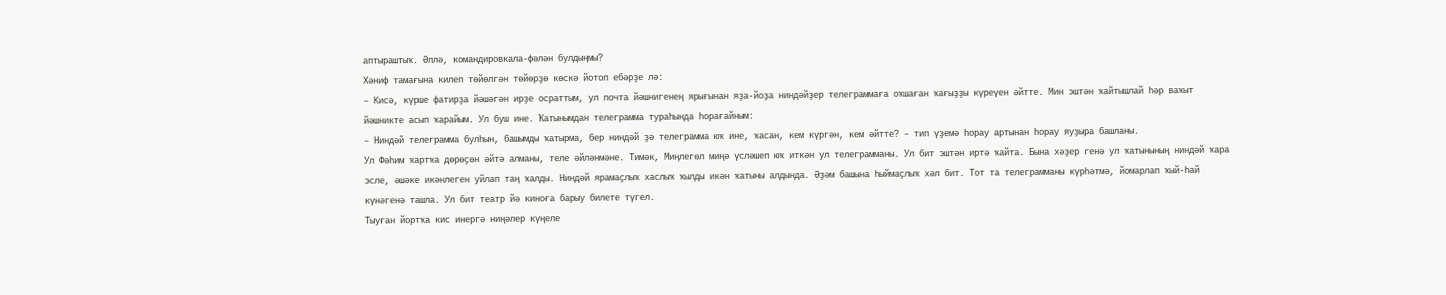аптыраштыҡ. Әллә, командировкала-фәлән булдыңмы?
Хәниф тамағына килеп төйөлгән төйөрҙө көскә йотоп ебәрҙе лә:
– Кисә, күрше фатирҙа йәшәгән ирҙе осраттым, ул почта йәшнигенең ярығынан яҙа-йоҙа ниндәйҙер телеграммаға оҡшаған ҡағыҙҙы күреүен әйтте. Мин эштән ҡайтышлай һәр ваҡыт йәшникте асып ҡарайым. Ул буш ине. Ҡатынымдан телеграмма тураһында һорағайным:
– Ниндәй телеграмма булһын, башымды ҡатырма, бер ниндәй ҙә телеграмма юҡ ине, ҡасан, кем күргән, кем әйтте? – тип үҙемә һорау артынан һорау яуҙыра башланы.
Ул Фәһим ҡартҡа дөрөҫөн әйтә алманы, теле әйләнмәне. Тимәк, Миңлегөл миңә үсләшеп юҡ иткән ул телеграмманы. Ул бит эштән иртә ҡайта. Бына хәҙер генә ул ҡатынының ниндәй ҡара эсле, әшәке икәнлеген уйлап таң ҡалды. Ниндәй ярамаҫлыҡ хаслыҡ ҡылды икән ҡатыны алдында. Әҙәм башына һыймаҫлыҡ хәл бит. Тот та телеграмманы күрһәтмә, йомарлап ҡый-һай күнәгенә ташла. Ул бит театр йә киноға барыу билете түгел.
Тыуған йортҡа кис инергә ниңәлер күңеле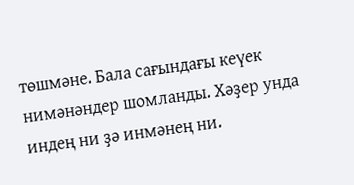төшмәне. Бала сағындағы кеүек нимәнәндер шомланды. Хәҙер унда индең ни ҙә инмәнең ни.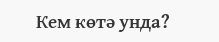Кем көтә унда?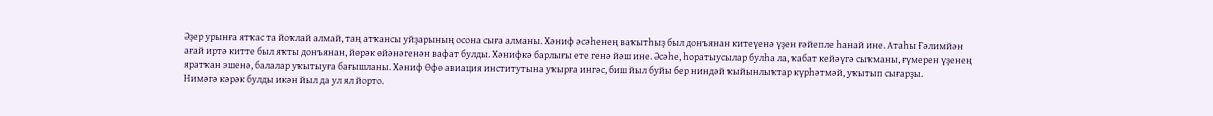Әҙер урынға ятҡас та йоҡлай алмай, таң атҡансы уйҙарының осона сыға алманы. Хәниф әсәһенең ваҡытһыҙ был донъянан китеүенә үҙен ғәйепле һанай ине. Атаһы Ғәлимйән ағай иртә китте был яҡты донъянан, йөрәк өйәнәгенән вафат булды. Хәнифкә барлығы ете генә йәш ине. Әсәһе, һоратыусылар булһа ла, ҡабат кейәүгә сыҡманы, ғүмерен үҙенең яратҡан эшенә, балалар уҡытыуға бағышланы. Хәниф Өфө авиация институтына уҡырға ингәс, биш йыл буйы бер ниндәй ҡыйынлыҡтар күрһәтмәй, уҡытып сығарҙы.
Нимәгә кәрәк булды икән йыл да ул ял йорто.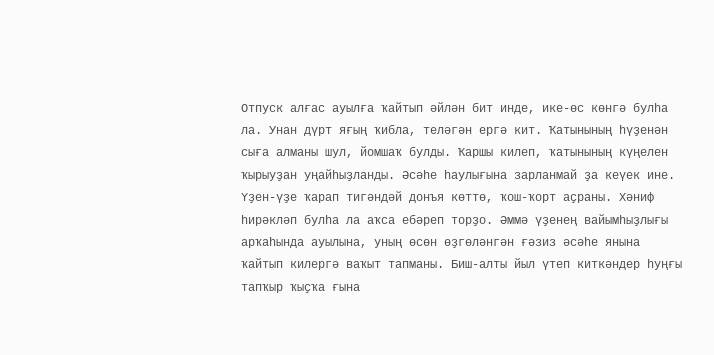Отпуск алғас ауылға ҡайтып әйлән бит инде, ике-өс көнгә булһа ла. Унан дүрт яғың ҡибла, теләгән ергә кит. Ҡатынының һүҙенән сыға алманы шул, йомшаҡ булды. Ҡаршы килеп, ҡатынының күңелен ҡырыуҙан уңайһыҙланды. Әсәһе һаулығына зарланмай ҙа кеүек ине. Үҙен-үҙе ҡарап тигәндәй донъя көттө, ҡош-ҡорт аҫраны. Хәниф һирәкләп булһа ла аҡса ебәреп торҙо. Әммә үҙенең вайымһыҙлығы арҡаһында ауылына, уның өсөн өҙгөләнгән ғәзиз әсәһе янына ҡайтып килергә ваҡыт тапманы. Биш-алты йыл үтеп киткәндер һуңғы тапҡыр ҡыҫҡа ғына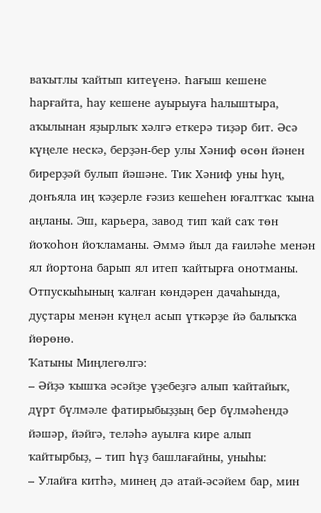ваҡытлы ҡайтып китеүенә. Һағыш кешене һарғайта, һау кешене ауырыуға һалыштыра, аҡылынан яҙырлыҡ хәлгә еткерә тиҙәр бит. Әсә күңеле нескә, берҙән-бер улы Хәниф өсөн йәнен бирерҙәй булып йәшәне. Тик Хәниф уны һуң, донъяла иң ҡәҙерле ғәзиз кешеһен юғалтҡас ҡына аңланы. Эш, карьера, завод тип ҡай саҡ төн йоҡоһон йоҡламаны. Әммә йыл да ғаиләһе менән ял йортона барып ял итеп ҡайтырға онотманы. Отпускыһының ҡалған көндәрен дачаһында, дуҫтары менән күңел асып үткәрҙе йә балыҡҡа йөрөнө.
Ҡатыны Миңлегөлгә:
– Әйҙә ҡышҡа әсәйҙе үҙебеҙгә алып ҡайтайыҡ, дүрт бүлмәле фатирыбыҙҙың бер бүлмәһендә йәшәр, йәйгә, теләһә ауылға кире алып ҡайтырбыҙ, – тип һүҙ башлағайны, уныһы:
– Улайға китһә, минең дә атай-әсәйем бар, мин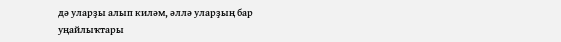дә уларҙы алып киләм, әллә уларҙың бар уңайлыҡтары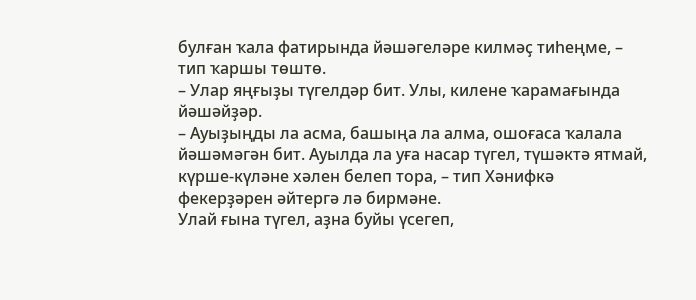булған ҡала фатирында йәшәгеләре килмәҫ тиһеңме, – тип ҡаршы төштө.
– Улар яңғыҙы түгелдәр бит. Улы, килене ҡарамағында йәшәйҙәр.
– Ауыҙыңды ла асма, башыңа ла алма, ошоғаса ҡалала йәшәмәгән бит. Ауылда ла уға насар түгел, түшәктә ятмай, күрше-күләне хәлен белеп тора, – тип Хәнифкә фекерҙәрен әйтергә лә бирмәне.
Улай ғына түгел, аҙна буйы үсегеп,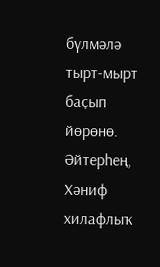бүлмәлә тырт-мырт баҫып йөрөнө. Әйтерһең, Хәниф хилафлыҡ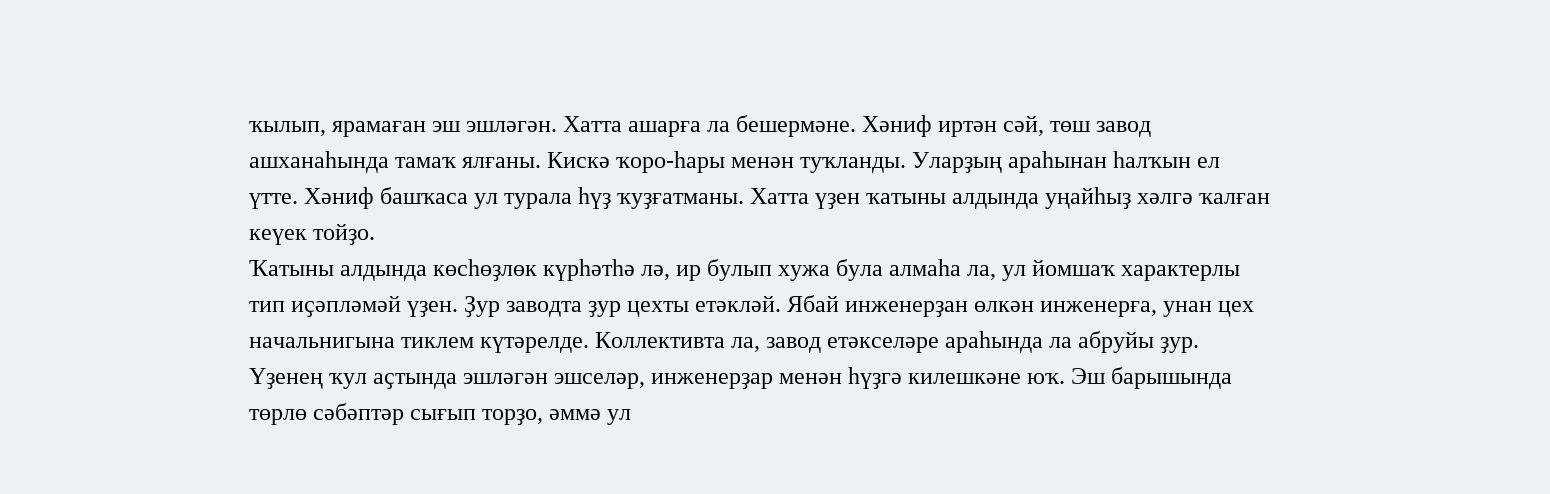ҡылып, ярамаған эш эшләгән. Хатта ашарға ла бешермәне. Хәниф иртән сәй, төш завод ашханаһында тамаҡ ялғаны. Кискә ҡоро-һары менән туҡланды. Уларҙың араһынан һалҡын ел үтте. Хәниф башҡаса ул турала һүҙ ҡуҙғатманы. Хатта үҙен ҡатыны алдында уңайһыҙ хәлгә ҡалған кеүек тойҙо.
Ҡатыны алдында көсһөҙлөк күрһәтһә лә, ир булып хужа була алмаһа ла, ул йомшаҡ характерлы тип иҫәпләмәй үҙен. Ҙур заводта ҙур цехты етәкләй. Ябай инженерҙан өлкән инженерға, унан цех начальнигына тиклем күтәрелде. Коллективта ла, завод етәкселәре араһында ла абруйы ҙур. Үҙенең ҡул аҫтында эшләгән эшселәр, инженерҙар менән һүҙгә килешкәне юҡ. Эш барышында төрлө сәбәптәр сығып торҙо, әммә ул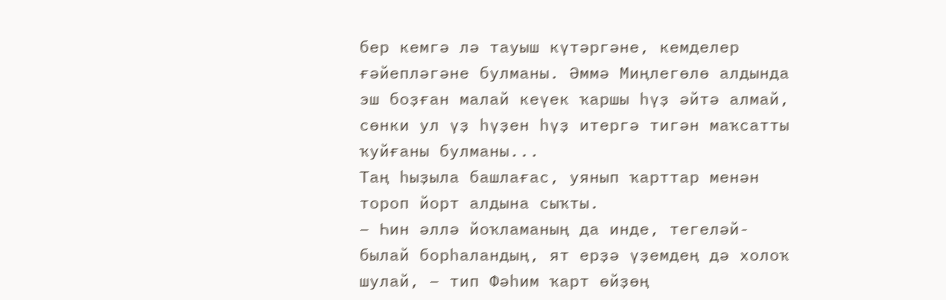бер кемгә лә тауыш күтәргәне, кемделер ғәйепләгәне булманы. Әммә Миңлегөлө алдында эш боҙған малай кеүек ҡаршы һүҙ әйтә алмай, сөнки ул үҙ һүҙен һүҙ итергә тигән маҡсатты ҡуйғаны булманы...
Таң һыҙыла башлағас, уянып ҡарттар менән тороп йорт алдына сыҡты.
– Һин әллә йоҡламаның да инде, тегеләй-былай борһаландың, ят ерҙә үҙемдең дә холоҡ шулай, – тип Фәһим ҡарт өйҙөң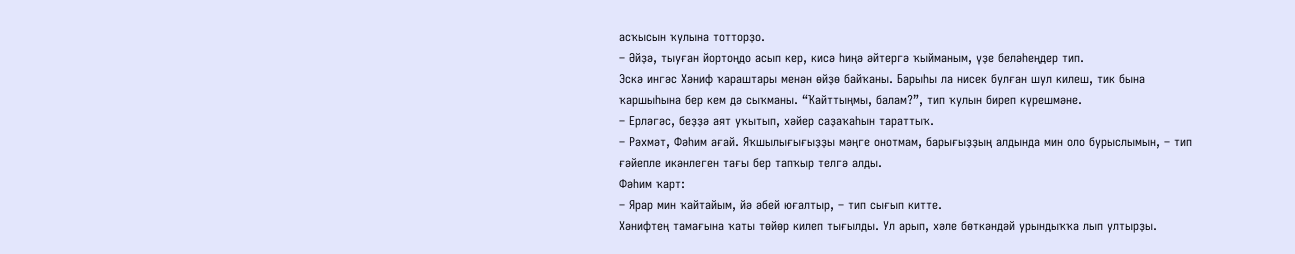асҡысын ҡулына тотторҙо.
– Әйҙә, тыуған йортоңдо асып кер, кисә һиңә әйтергә ҡыйманым, үҙе беләһеңдер тип.
Эскә ингәс Хәниф ҡараштары менән өйҙө байҡаны. Барыһы ла нисек булған шул килеш, тик бына ҡаршыһына бер кем дә сыҡманы. “Ҡайттыңмы, балам?”, тип ҡулын биреп күрешмәне.
– Ерләгәс, беҙҙә аят уҡытып, хәйер саҙаҡаһын тараттыҡ.
– Рәхмәт, Фәһим ағай. Яҡшылығығыҙҙы мәңге онотмам, барығыҙҙың алдында мин оло бурыслымын, – тип ғәйепле икәнлеген тағы бер тапҡыр телгә алды.
Фәһим ҡарт:
– Ярар мин ҡайтайым, йә әбей юғалтыр, – тип сығып китте.
Хәнифтең тамағына ҡаты төйөр килеп тығылды. Ул арып, хәле бөткәндәй урындыҡҡа лып ултырҙы.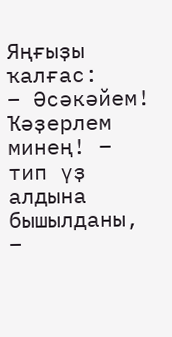Яңғыҙы ҡалғас:
– Әсәкәйем! Ҡәҙерлем минең! – тип үҙ алдына бышылданы, –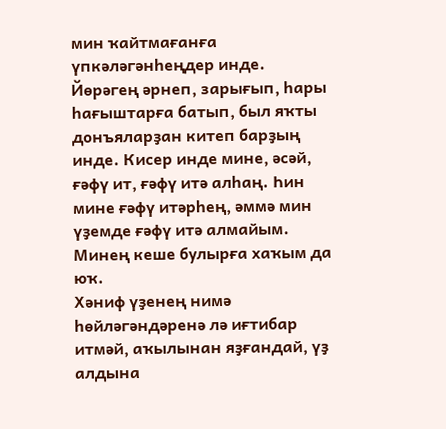мин ҡайтмағанға үпкәләгәнһеңдер инде. Йөрәгең әрнеп, зарығып, һары һағыштарға батып, был яҡты донъяларҙан китеп барҙың инде. Кисер инде мине, әсәй, ғәфү ит, ғәфү итә алһаң. Һин мине ғәфү итәрһең, әммә мин үҙемде ғәфү итә алмайым. Минең кеше булырға хаҡым да юҡ.
Хәниф үҙенең нимә һөйләгәндәренә лә иғтибар итмәй, аҡылынан яҙғандай, үҙ алдына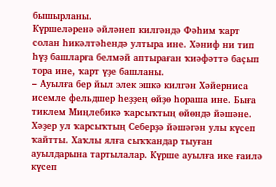бышырланы.
Күршеләренә әйләнеп килгәндә Фәһим ҡарт солан һикәлтәһендә ултыра ине. Хәниф ни тип һүҙ башларға белмәй аптыраған ҡиәфәттә баҫып тора ине, ҡарт үҙе башланы.
– Ауылға бер йыл элек эшкә килгән Хәйерниса исемле фельдшер һеҙҙең өйҙө һораша ине. Быға тиклем Миңлебикә ҡарсыҡтың өйөндә йәшәне. Хәҙер ул ҡарсыҡтың Себерҙә йәшәгән улы күсеп ҡайтты. Хаҡлы ялға сыҡҡандар тыуған ауылдарына тартылалар. Күрше ауылға ике ғаилә күсеп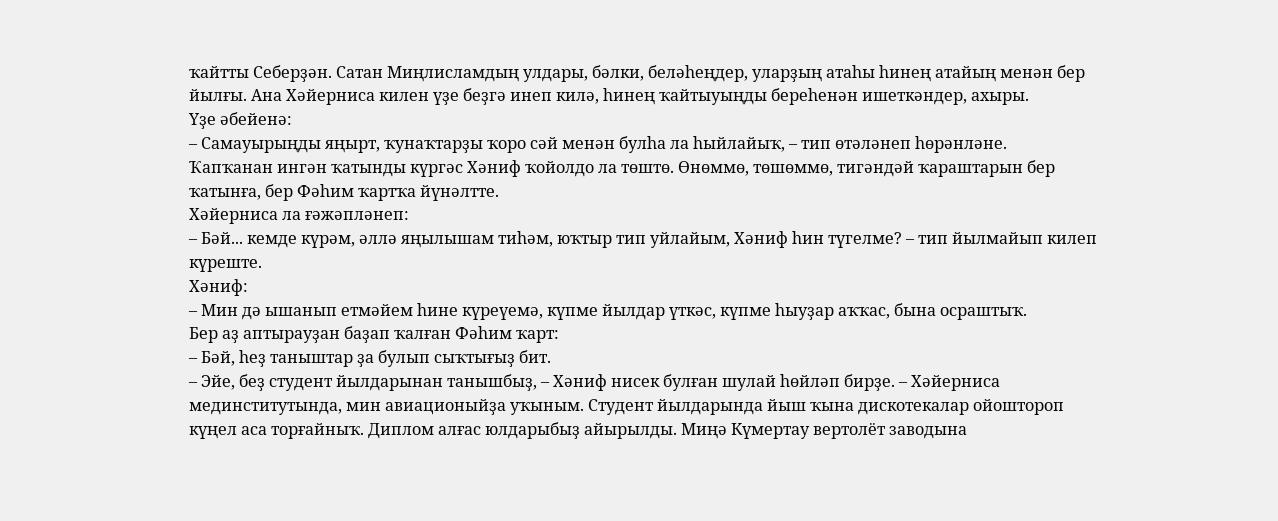ҡайтты Себерҙән. Сатан Миңлисламдың улдары, бәлки, беләһеңдер, уларҙың атаһы һинең атайың менән бер йылғы. Ана Хәйерниса килен үҙе беҙгә инеп килә, һинең ҡайтыуыңды береһенән ишеткәндер, ахыры.
Үҙе әбейенә:
– Самауырыңды яңырт, ҡунаҡтарҙы ҡоро сәй менән булһа ла һыйлайыҡ, – тип өтәләнеп һөрәнләне.
Ҡапҡанан ингән ҡатынды күргәс Хәниф ҡойолдо ла төштө. Өнөммө, төшөммө, тигәндәй ҡараштарын бер ҡатынға, бер Фәһим ҡартҡа йүнәлтте.
Хәйерниса ла ғәжәпләнеп:
– Бәй... кемде күрәм, әллә яңылышам тиһәм, юҡтыр тип уйлайым, Хәниф һин түгелме? – тип йылмайып килеп күреште.
Хәниф:
– Мин дә ышанып етмәйем һине күреүемә, күпме йылдар үткәс, күпме һыуҙар аҡҡас, бына осраштыҡ.
Бер аҙ аптырауҙан баҙап ҡалған Фәһим ҡарт:
– Бәй, һеҙ таныштар ҙа булып сыҡтығыҙ бит.
– Эйе, беҙ студент йылдарынан танышбыҙ, – Хәниф нисек булған шулай һөйләп бирҙе. – Хәйерниса мединститутында, мин авиационыйҙа уҡыным. Студент йылдарында йыш ҡына дискотекалар ойоштороп күңел аса торғайныҡ. Диплом алғас юлдарыбыҙ айырылды. Миңә Күмертау вертолёт заводына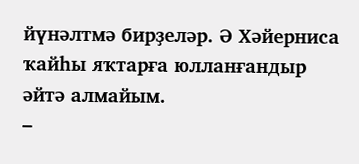йүнәлтмә бирҙеләр. Ә Хәйерниса ҡайһы яҡтарға юлланғандыр әйтә алмайым.
–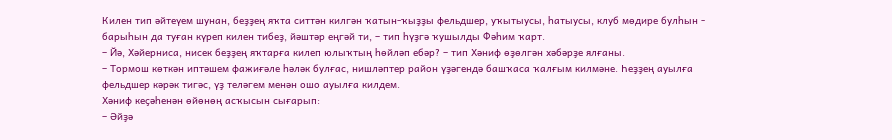Килен тип әйтеүем шунан, беҙҙең яҡта ситтән килгән ҡатын-ҡыҙҙы фельдшер, уҡытыусы, һатыусы, клуб мөдире булһын - барыһын да туған күреп килен тибеҙ, йәштәр еңгәй ти, – тип һүҙгә ҡушылды Фәһим ҡарт.
– Йә, Хәйерниса, нисек беҙҙең яҡтарға килеп юлыҡтың һөйләп ебәр? – тип Хәниф өҙөлгән хәбәрҙе ялғаны.
– Тормош көткән иптәшем фажиғәле һәләк булғас, нишләптер район үҙәгендә башҡаса ҡалғым килмәне. Һеҙҙең ауылға фельдшер кәрәк тигәс, үҙ теләгем менән ошо ауылға килдем.
Хәниф кеҫәһенән өйөнөң асҡысын сығарып:
– Әйҙә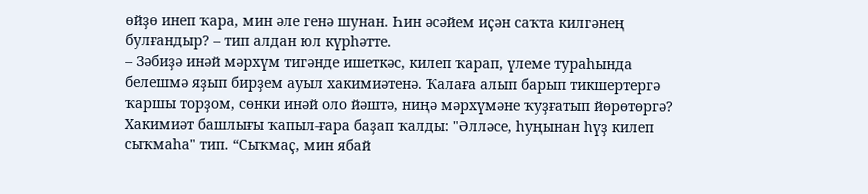өйҙө инеп ҡара, мин әле генә шунан. Һин әсәйем иҫән саҡта килгәнең булғандыр? – тип алдан юл күрһәтте.
– Зәбиҙә инәй мәрхүм тигәнде ишеткәс, килеп ҡарап, үлеме тураһында белешмә яҙып бирҙем ауыл хакимиәтенә. Ҡалаға алып барып тикшертергә ҡаршы торҙом, сөнки инәй оло йәштә, ниңә мәрхүмәне ҡуҙғатып йөрөтөргә? Хакимиәт башлығы ҡапыл-ғара баҙап ҡалды: "Әлләсе, һуңынан һүҙ килеп сыҡмаһа" тип. “Сыҡмаҫ, мин ябай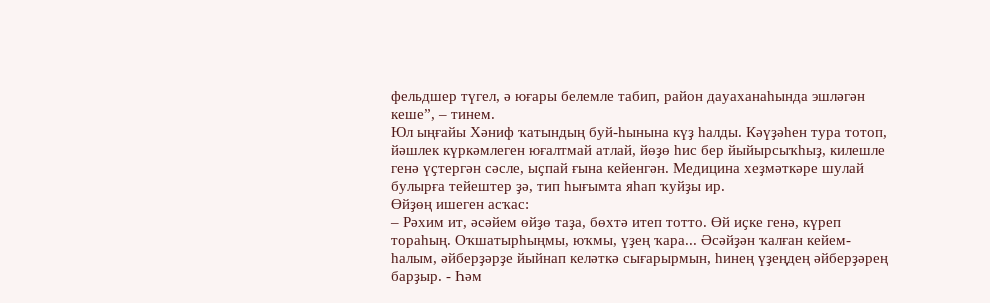фельдшер түгел, ә юғары белемле табип, район дауаханаһында эшләгән кеше”, – тинем.
Юл ыңғайы Хәниф ҡатындың буй-һынына күҙ һалды. Кәүҙәһен тура тотоп, йәшлек күркәмлеген юғалтмай атлай, йөҙө һис бер йыйырсыҡһыҙ, килешле генә үҫтергән сәсле, ыҫпай ғына кейенгән. Медицина хеҙмәткәре шулай булырға тейештер ҙә, тип һығымта яһап ҡуйҙы ир.
Өйҙөң ишеген асҡас:
– Рәхим ит, әсәйем өйҙө таҙа, бөхтә итеп тотто. Өй иҫке генә, күреп тораһың. Оҡшатырһыңмы, юҡмы, үҙең ҡара... Әсәйҙән ҡалған кейем-һалым, әйберҙәрҙе йыйнап келәткә сығарырмын, һинең үҙеңдең әйберҙәрең барҙыр. - Һәм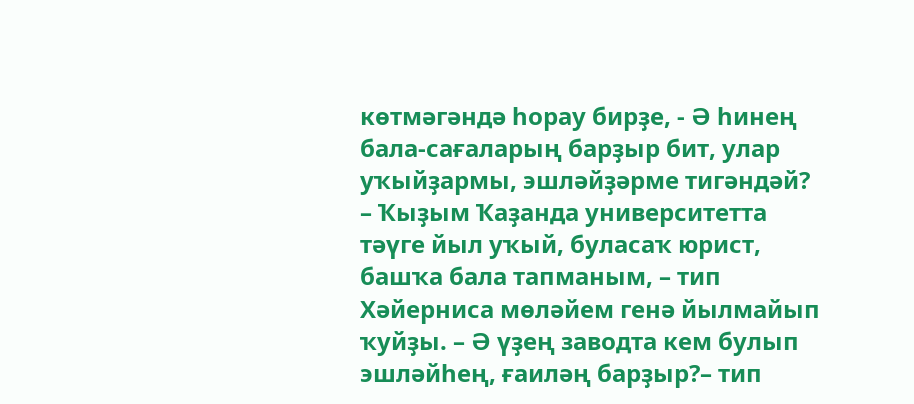көтмәгәндә һорау бирҙе, - Ә һинең бала-сағаларың барҙыр бит, улар уҡыйҙармы, эшләйҙәрме тигәндәй?
– Ҡыҙым Ҡаҙанда университетта тәүге йыл уҡый, буласаҡ юрист, башҡа бала тапманым, – тип Хәйерниса мөләйем генә йылмайып ҡуйҙы. – Ә үҙең заводта кем булып эшләйһең, ғаиләң барҙыр?– тип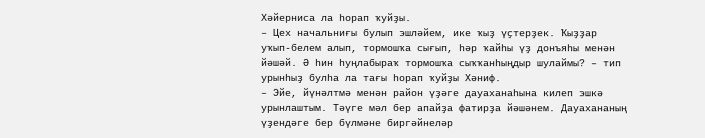Хәйерниса ла һорап ҡуйҙы.
– Цех начальниғы булып эшләйем, ике ҡыҙ үҫтерҙек. Ҡыҙҙар уҡып-белем алып, тормошҡа сығып, һәр ҡайһы үҙ донъяһы менән йәшәй. Ә һин һуңлабыраҡ тормошҡа сыҡҡанһыңдыр шулаймы? – тип урынһыҙ булһа ла тағы һорап ҡуйҙы Хәниф.
– Эйе, йүнәлтмә менән район үҙәге дауаханаһына килеп эшкә урынлаштым. Тәүге мәл бер апайҙа фатирҙа йәшәнем. Дауахананың үҙендәге бер бүлмәне биргәйнеләр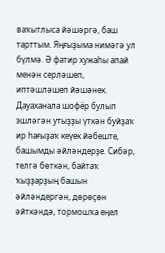ваҡытлыса йәшәргә, баш тарттым. Яңғыҙыма нимәгә ул бүлмә. Ә фатир хужаһы апай менән серләшеп, иптәшләшеп йәшәнек. Дауаханала шофёр булып эшләгән утыҙҙы үткән буйҙаҡ ир һағыҙаҡ кеүек йәбеште, башымды әйләндерҙе. Сибәр, телгә бөткән, байтаҡ ҡыҙҙарҙың башын әйләндергән, дөрөҫөн әйткәндә, тормошҡа еңел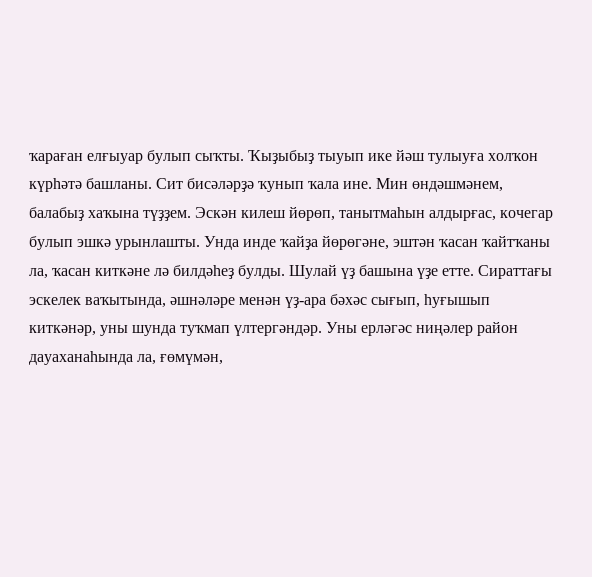ҡараған елғыуар булып сыҡты. Ҡыҙыбыҙ тыуып ике йәш тулыуға холҡон күрһәтә башланы. Сит бисәләрҙә ҡунып ҡала ине. Мин өндәшмәнем, балабыҙ хаҡына түҙҙем. Эскән килеш йөрөп, танытмаһын алдырғас, кочегар булып эшкә урынлашты. Унда инде ҡайҙа йөрөгәне, эштән ҡасан ҡайтҡаны ла, ҡасан киткәне лә билдәһеҙ булды. Шулай үҙ башына үҙе етте. Сираттағы эскелек ваҡытында, әшнәләре менән үҙ-ара бәхәс сығып, һуғышып киткәнәр, уны шунда туҡмап үлтергәндәр. Уны ерләгәс ниңәлер район дауаханаһында ла, ғөмүмән,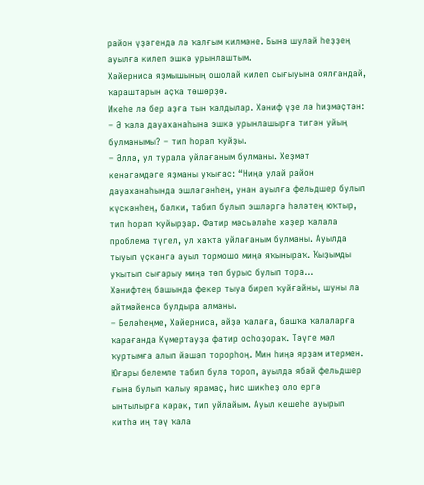район үҙәгендә лә ҡалғым килмәне. Бына шулай һеҙҙең ауылға килеп эшкә урынлаштым.
Хәйерниса яҙмышының ошолай килеп сығыуына оялғандай, ҡараштарын аҫҡа төшөрҙө.
Икеһе лә бер аҙға тын ҡалдылар. Хәниф үҙе лә һиҙмәҫтән:
– Ә ҡала дауаханаһына эшкә урынлашырға тигән уйың булманымы? – тип һорап ҡуйҙы.
– Әллә, ул турала уйлағаным булманы. Хеҙмәт кенәгәмдәге яҙманы уҡығас: “Ниңә улай район дауаханаһында эшләгәнһең, унан ауылға фельдшер булып күскәнһең, бәлки, табип булып эшләргә һәләтең юҡтыр, тип һорап ҡуйырҙар. Фатир мәсьәләһе хәҙер ҡалала проблема түгел, ул хаҡта уйлағаным булманы. Ауылда тыуып үҫкәнгә ауыл тормошо миңә яҡыныраҡ. Ҡыҙымды уҡытып сығарыу миңә төп бурыс булып тора...
Хәнифтең башында фекер тыуа биреп ҡуйғайны, шуны ла әйтмәйенсә булдыра алманы.
– Беләһеңме, Хәйерниса, әйҙә ҡалаға, башҡа ҡалаларға ҡарағанда Күмертауҙа фатир осһоҙораҡ. Тәүге мәл ҡуртымға алып йәшәп торорһоң. Мин һиңә ярҙам итермен. Юғары белемле табип була тороп, ауылда ябай фельдшер ғына булып ҡалыу ярамаҫ, һис шикһеҙ оло ергә ынтылырға кәрәк, тип уйлайым. Ауыл кешеһе ауырып китһә иң тәү ҡала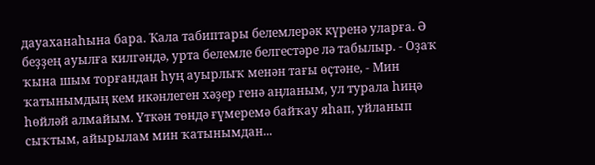дауаханаһына бара. Ҡала табиптары белемлерәк күренә уларға. Ә беҙҙең ауылға килгәндә, урта белемле белгестәре лә табылыр. - Оҙаҡ ҡына шым торғандан һуң ауырлыҡ менән тағы өҫтәне, - Мин ҡатынымдың кем икәнлеген хәҙер генә аңланым, ул турала һиңә һөйләй алмайым. Үткән төндә ғүмеремә байҡау яһап, уйланып сыҡтым, айырылам мин ҡатынымдан...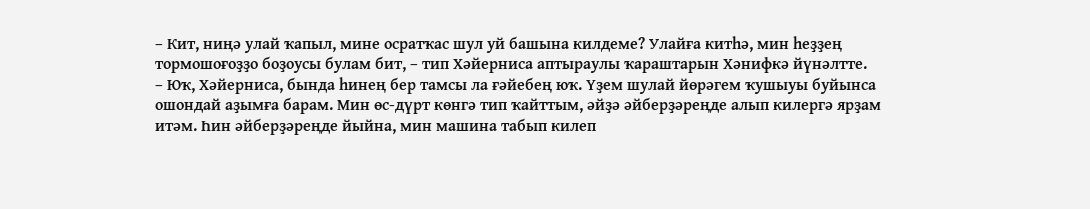– Кит, ниңә улай ҡапыл, мине осратҡас шул уй башына килдеме? Улайға китһә, мин һеҙҙең тормошоғоҙҙо боҙоусы булам бит, – тип Хәйерниса аптыраулы ҡараштарын Хәнифкә йүнәлтте.
– Юҡ, Хәйерниса, бында һинең бер тамсы ла ғәйебең юҡ. Үҙем шулай йөрәгем ҡушыуы буйынса ошондай аҙымға барам. Мин өс-дүрт көнгә тип ҡайттым, әйҙә әйберҙәреңде алып килергә ярҙам итәм. Һин әйберҙәреңде йыйна, мин машина табып килеп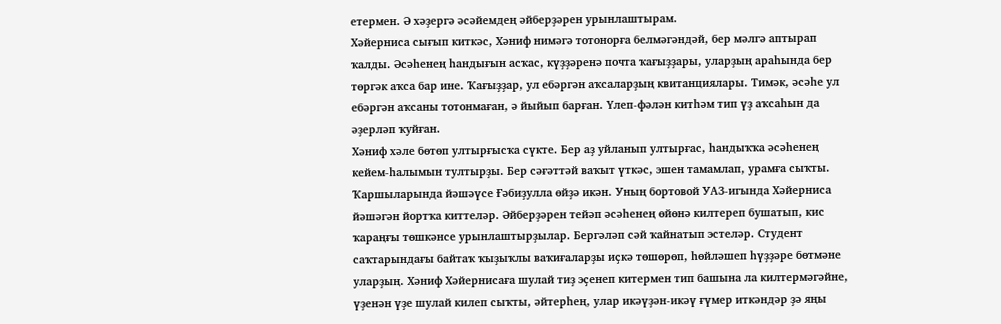етермен. Ә хәҙергә әсәйемдең әйберҙәрен урынлаштырам.
Хәйерниса сығып киткәс, Хәниф нимәгә тотонорға белмәгәндәй, бер мәлгә аптырап ҡалды. Әсәһенең һандығын асҡас, күҙҙәренә почта ҡағыҙҙары, уларҙың араһында бер төргәк аҡса бар ине. Ҡағыҙҙар, ул ебәргән аҡсаларҙың квитанциялары. Тимәк, әсәһе ул ебәргән аҡсаны тотонмаған, ә йыйып барған. Үлеп-фәлән китһәм тип үҙ аҡсаһын да әҙерләп ҡуйған.
Хәниф хәле бөтөп ултырғысҡа сүкте. Бер аҙ уйланып ултырғас, һандыҡҡа әсәһенең кейем-һалымын тултырҙы. Бер сәғәттәй ваҡыт үткәс, эшен тамамлап, урамға сыҡты. Ҡаршыларында йәшәүсе Ғәбиҙулла өйҙә икән. Уның бортовой УАЗ-игында Хәйерниса йәшәгән йортҡа киттеләр. Әйберҙәрен тейәп әсәһенең өйөнә килтереп бушатып, кис ҡараңғы төшкәнсе урынлаштырҙылар. Бергәләп сәй ҡайнатып эстеләр. Студент саҡтарындағы байтаҡ ҡыҙыҡлы ваҡиғаларҙы иҫкә төшөрөп, һөйләшеп һүҙҙәре бөтмәне уларҙың. Хәниф Хәйернисаға шулай тиҙ эҫенеп китермен тип башына ла килтермәгәйне, үҙенән үҙе шулай килеп сыҡты, әйтерһең, улар икәүҙән-икәү ғүмер иткәндәр ҙә яңы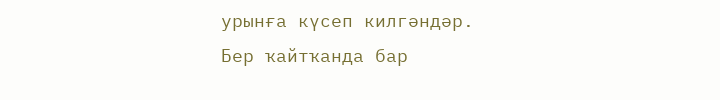урынға күсеп килгәндәр.
Бер ҡайтҡанда бар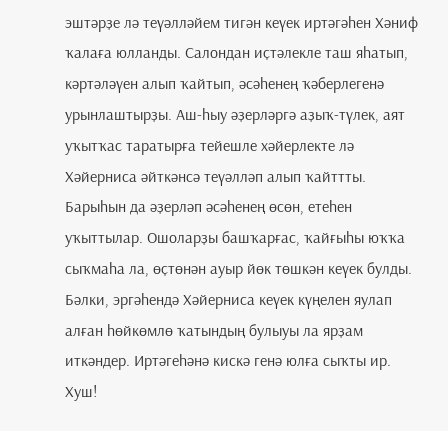эштәрҙе лә теүәлләйем тигән кеүек иртәгәһен Хәниф ҡалаға юлланды. Салондан иҫтәлекле таш яһатып, кәртәләүен алып ҡайтып, әсәһенең ҡәберлегенә урынлаштырҙы. Аш-һыу әҙерләргә аҙыҡ-түлек, аят уҡытҡас таратырға тейешле хәйерлекте лә Хәйерниса әйткәнсә теүәлләп алып ҡайттты. Барыһын да әҙерләп әсәһенең өсөн, етеһен уҡыттылар. Ошоларҙы башҡарғас, ҡайғыһы юҡҡа сыҡмаһа ла, өҫтөнән ауыр йөк төшкән кеүек булды. Бәлки, эргәһендә Хәйерниса кеүек күңелен яулап алған һөйкөмлө ҡатындың булыуы ла ярҙам иткәндер. Иртәгеһәнә кискә генә юлға сыҡты ир.
Хуш!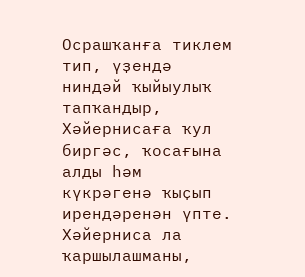Осрашҡанға тиклем тип, үҙендә ниндәй ҡыйыулыҡ тапҡандыр, Хәйернисаға ҡул биргәс, ҡосағына алды һәм күкрәгенә ҡыҫып ирендәренән үпте. Хәйерниса ла ҡаршылашманы,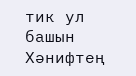тик ул башын Хәнифтең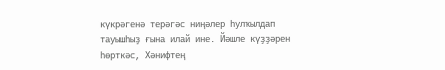күкрәгенә терәгәс ниңәлер һулҡылдап тауышһыҙ ғына илай ине. Йәшле күҙҙәрен һөрткәс, Хәнифтең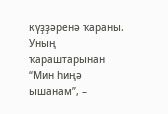күҙҙәренә ҡараны. Уның ҡараштарынан “Мин һиңә ышанам”, –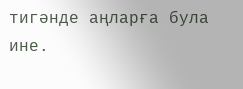тигәнде аңларға була ине.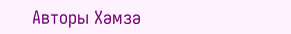Авторы Хәмзә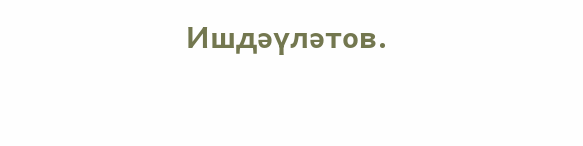Ишдәүләтов.